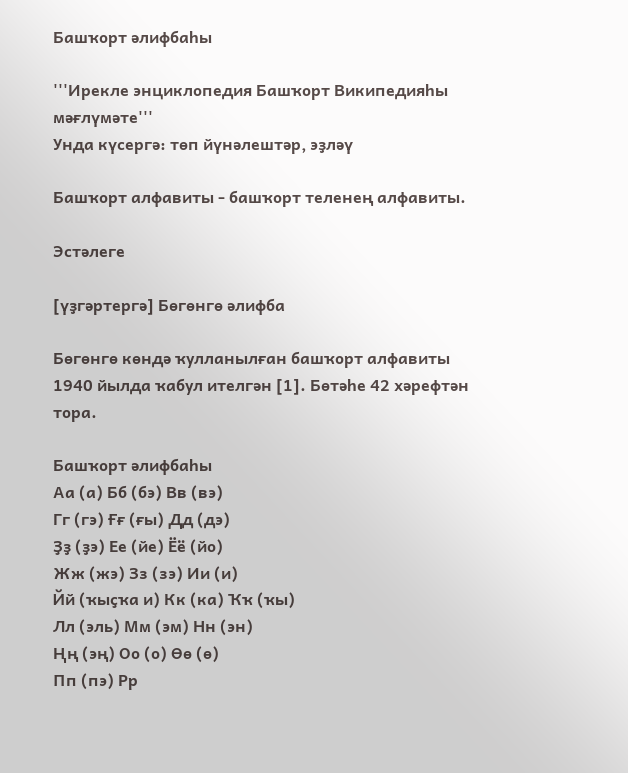Башҡорт әлифбаһы

'''Ирекле энциклопедия Башҡорт Википедияһы мәғлүмәте'''
Унда күсергә: төп йүнәлештәр, эҙләү

Башҡорт алфавиты - башҡорт теленең алфавиты.

Эстәлеге

[үҙгәртергә] Бөгөнгө әлифба

Бөгөнгө көндә ҡулланылған башҡорт алфавиты 1940 йылда ҡабул ителгән [1]. Бөтәһе 42 хәрефтән тора.

Башҡорт әлифбаһы
Аа (а) Бб (бэ) Вв (вэ)
Гг (гэ) Ғғ (ғы) Дд (дэ)
Ҙҙ (ҙэ) Ее (йе) Ёё (йо)
Жж (жэ) Зз (зэ) Ии (и)
Йй (ҡыҫҡа и) Кк (ка) Ҡҡ (ҡы)
Лл (эль) Мм (эм) Нн (эн)
Ңң (эң) Оо (о) Өө (ө)
Пп (пэ) Рр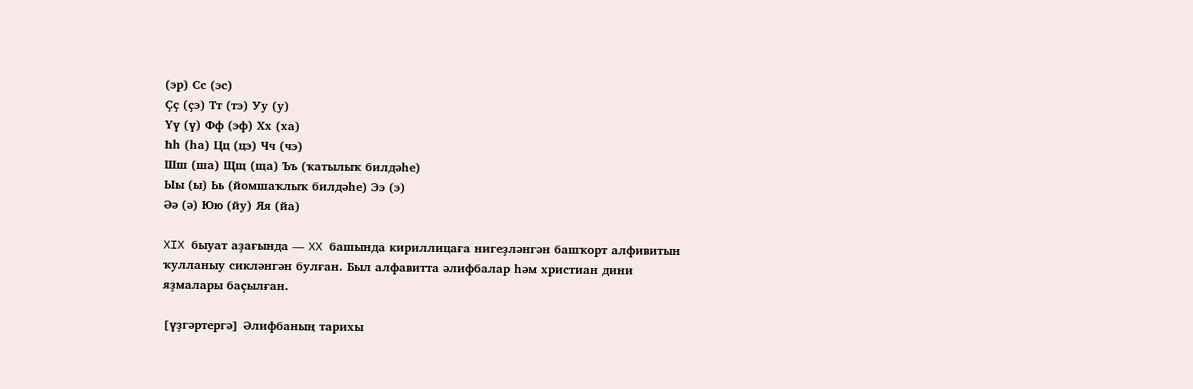(эр) Сс (эс)
Ҫҫ (ҫэ) Тт (тэ) Уу (у)
Үү (ү) Фф (эф) Хх (ха)
Һһ (һа) Цц (цэ) Чч (чэ)
Шш (ша) Щщ (ща) Ъъ (ҡатылыҡ билдәһе)
Ыы (ы) Ьь (йомшаҡлыҡ билдәһе) Ээ (э)
Әә (ә) Юю (йу) Яя (йа)

XIX быуат аҙағында — XX башында кириллицаға нигеҙләнгән башҡорт алфивитын ҡулланыу сикләнгән булған. Был алфавитта әлифбалар һәм христиан дини яҙмалары баҫылған.

[үҙгәртергә] Әлифбаның тарихы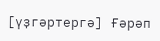[үҙгәртергә] Ғәрәп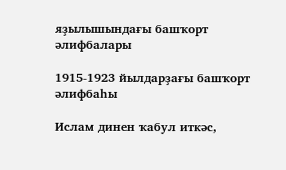яҙылышындағы башҡорт әлифбалары

1915-1923 йылдарҙағы башҡорт әлифбаһы

Ислам динен ҡабул иткәс,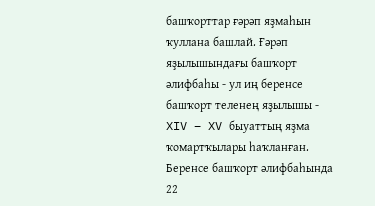башҡорттар ғәрәп яҙмаһын ҡуллана башлай. Ғәрәп яҙылышындағы башҡорт әлифбаһы - ул иң беренсе башҡорт теленең яҙылышы - XIV – XV быуаттың яҙма ҡомартҡылары һаҡланған. Беренсе башҡорт әлифбаһында 22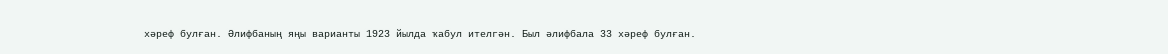хәреф булған. Әлифбаның яңы варианты 1923 йылда ҡабул ителгән. Был әлифбала 33 хәреф булған.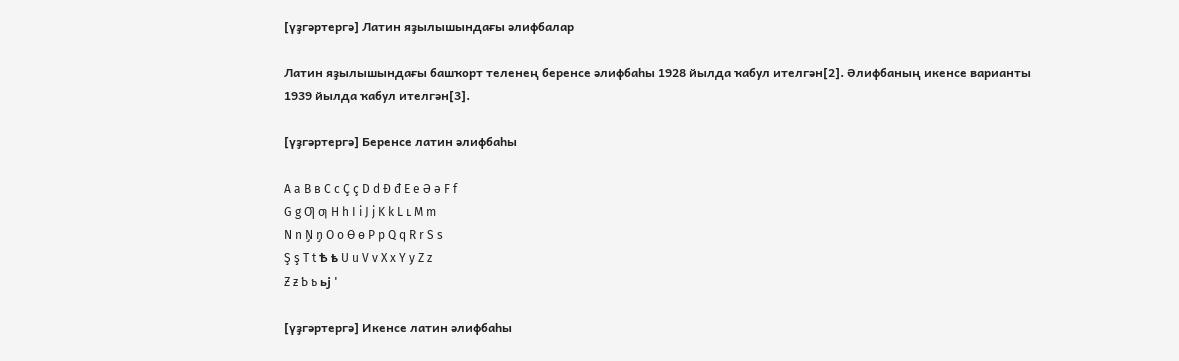[үҙгәртергә] Латин яҙылышындағы әлифбалар

Латин яҙылышындағы башҡорт теленең беренсе әлифбаһы 1928 йылда ҡабул ителгән[2]. Әлифбаның икенсе варианты 1939 йылда ҡабул ителгән[3].

[үҙгәртергә] Беренсе латин әлифбаһы

A a B ʙ C c Ç ç D d Đ đ E e Ə ə F f
G g Ƣ ƣ H h I i J j K k L ʟ M m
N n N̡ n̡ O o Ɵ ɵ P p Q q R r S s
Ş ş T t Ѣ ѣ U u V v X x Y y Z z
Ƶ ƶ Ƅ ƅ ьj '

[үҙгәртергә] Икенсе латин әлифбаһы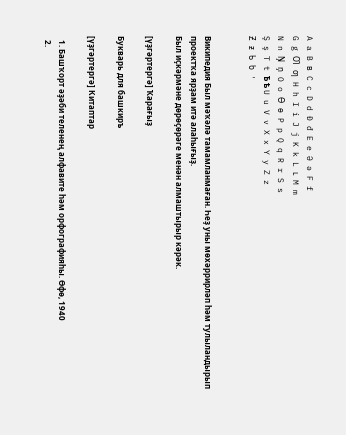A a B ʙ C c D d Đ đ E e Ə ə F f
G g Ƣ ƣ H h I i J j K k L ʟ M m
N n N̡ n̡ O o Ɵ ɵ P p Q q R r S s
Ş ş T t Ѣ ѣ U u V v X x Y y Z z
Ƶ ƶ Ƅ ƅ '


Википедия Был мәҡәлә тамамланмаған. Һеҙ уны мөхәррирләп һәм тулыландырып проектҡа ярҙам итә алаһығыҙ.
Был иҫкәрмәне дөрөҫөрәге менән алмаштырыр кәрәк.

[үҙгәртергә] Ҡарағыҙ

Букварь для башкиръ

[үҙгәртергә] Китаптар

  1. Башҡорт әҙәби теленең алфавите hәм орфографияhы. Өфө, 1940
  2.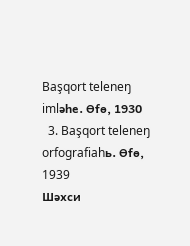Başqort teleneŋ imlәhe. Өfө, 1930
  3. Başqort teleneŋ orfografiahь. Өfө, 1939
Шәхси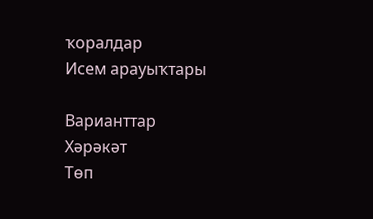ҡоралдар
Исем арауыҡтары

Варианттар
Хәрәкәт
Төп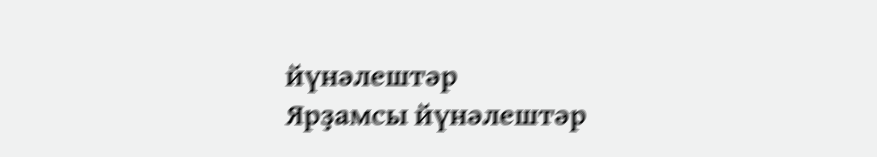йүнәлештәр
Ярҙамсы йүнәлештәр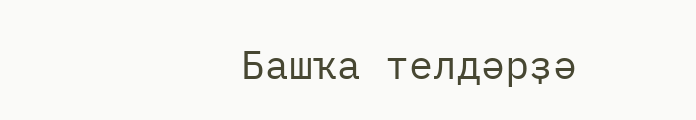Башҡа телдәрҙә